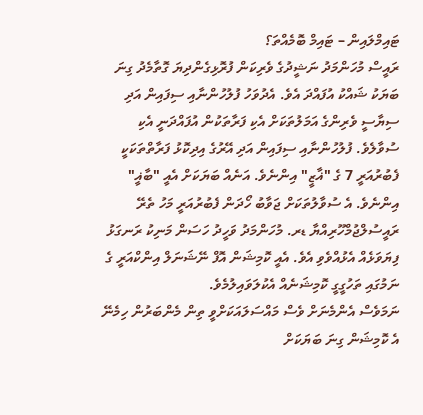ޓައިމްލައިން – ޓައިމް ބޮމެއްތަ؟
ރައީސް މުހަންމަދު ނަޝީދުގެ ވެރިކަން ފުރޮޅިގެންދިޔަ ގޮތާމެދު ގިނަ ބަޔަކު ޝައްކު އުފައްދަ އެވެ. އެދުވަހު ފުލުހުންނާއި ސިފައިން އަދި ސިޔާސީ ވެރިންގެ އަމަލުތަކަށް އެކި ފަރާތަކުން އުފައްދަނީ އެކި ސުވާލެވެ. ފުލުހުންނާއި ސިފައިން އަދި އޭރުގެ އިދިކޮޅު ފަރާތްތަކަކީ ފެބުރުއަރީ 7 ގެ "ޣާޒީ" އިންނެވެ. އަނެއް ބަޔަކަށް އެއީ "ބާޣީ" އިންނެވެ. އެ ސުވާލުތަކަށް ޖަވާބު ހޯދަން ފެބުރުއަރީ މަހު ތެރޭ ރައީސުލްޖުމްހޫރިއްޔާ ޑރ. މުހަންމަދު ވަހީދު ހަސަން މަނިކު ރަނގަޅު ފިޔަވަޅެއް އެޅުއްވެވި އެވެ. އެއީ ކޮމިޝަން އޮފް ނޭޝަނަލް އިންކްއަރީ ގެ ނަމުގައި ތަހުގީގީ ކޮމިޝަނެއް އެކުލަވައިލުމެވެ.
ނަމަވެސް އެންމެނަށް ވެސް މައްސަލައަކަށްވީ ތިން މެންބަރުން ހިމެނޭ އެ ކޮމިޝަން ގިނަ ބަޔަކަށް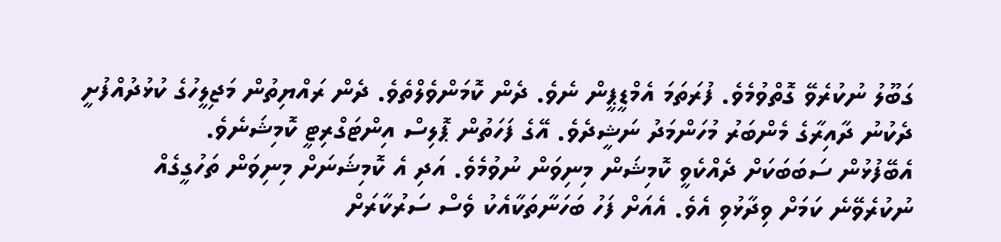ގަބޫލު ނުކުރެވޭ ގޮތްވުމެވެ. ފުރަތަމަ އެމްޑީޕީން ނެވެ. ދެން ކޮމަންވެލްތެވެ. ދެން ރައްޔިތުން މަޖިލީހުގެ ކުޅުދުއްފުށީ ދެކުނު ދާއިރާގެ މެންބަރު މުހަންމަދު ނަޝީދެވެ. އޭގެ ފަހަތުން ޕޮލިސް އިންޓަގްރިޓީ ކޮމިޝަނެވެ.
އެބޭފުޅުން ސަބަބަކަށް ދެއްކެވީ ކޮމިޝަން މިނިވަން ނުވުމެވެ. އަދި އެ ކޮމިޝަނަށް މިނިވަން ތަހުގީގެއް ނުކުރެވޭނެ ކަމަށް ވިދާޅުވި އެވެ. އެއަށް ފަހު ބަހަނާތަކާއެކު ވެސް ސަރުކާރަށް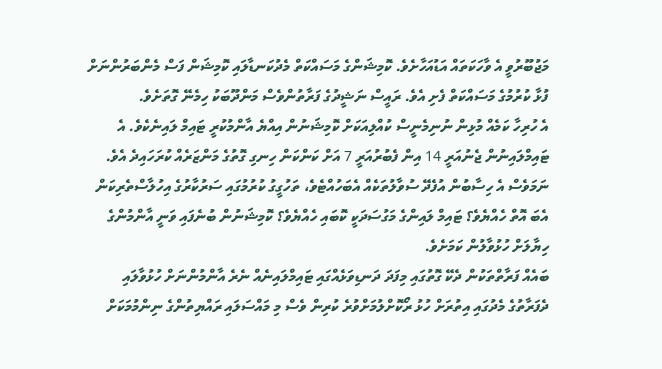މަޖުބޫރުވީ އެ ވާހަކަތައް އަޑުއަހާށެވެ. ކޮމިޝަންގެ މަސައްކަތް މެދުކަނޑާލައި ކޮމިޝަން ފަސް މެންބަރުންނަށް ފުޅާ ކުރުމުގެ މަސައްކަތް ފެށި އެވެ. ރައީސް ނަޝީދުގެ ފަރާތުންވެސް މަންދޫބަކު ހިމެނޭ ގޮތަށެވެ.
އެ ހުރިހާ ކަމެއް މުޅިން ނުނިމެނީސް ކުއްލިއަކަށް ކޮމިޝަނުން އިއްޔެ އާންމުކުރީ ޓައިމް ލައިނެކެވެ. އެ ޓައިމްލައިނުން ޖެނުއަރީ 14 އިން ފެބުރުއަރީ 7 އަށް ކަންކަން ހިނގި ގޮތުގެ މަންޒަރެއް ކުރަހައިދެ އެވެ. ނަމަވެސް އެ ހިސާބުން އުފެދޭ ސުވާލުތަކެއް އެބަހުއްޓެވެ، ތަހުގީގު ކުރުމުގައި ސަރުކާރުގެ އިހުލާސްތެރިކަން އެބަ އޮތް ހެއްޔެވެ؟ ޓައިމް ލައިންގެ މަގުސަދަކީ ކޮބައި ހެއްޔެވެ؟ ކޮމިޝަނުން ބުނެފައި ވަނީ އާންމުންގެ ހިޔާލަށް ހުޅުވާލުން ކަމަށެވެ.
ބައެއް ފަރާތްތަކުން ދެކޭ ގޮތުގައި މިފަދަ ދަނޑިވަޅެއްގައި ޓައިމްލައިނެއް ނެރެ އާންމުންނަށް ހުޅުވާލައި ދެފަރާތުގެ މެދުގައި އިތުރަށް ހުޅު ރޯކޮށްލުމަށްވުރެ ކުރިން ވެސް މި މައްސަލައި ރައްޔިތުންގެ ނިންމުމަކަށް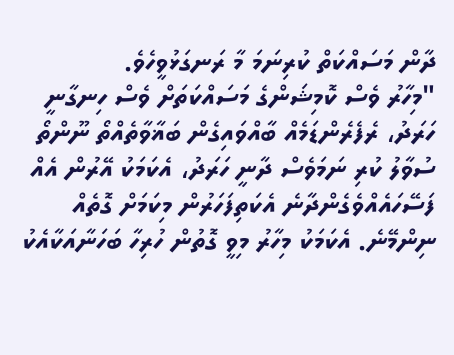ދާން މަސައްކަތް ކުރިނަމަ މާ ރަނގަޅުވީހެވެ.
"މިހާރު ވެސް ކޮމިޝަންގެ މަސައްކަތަށް ވެސް ހިނގާނީ ހަރަދު، ރެފެރެންޑަމެއް ބާއްވައިގެން ބަޣާވާތެއްތޯ ނޫންތޯ ސުވާލު ކުރި ނަމަވެސް ދާނީ ހަރަދު، އެކަމަކު އޭރުން އެއް ފަސޭހައެއްވެގެންދާނެ އެކަތިފަހަރުން މިކަމަށް ގޮތެއް ނިންމޭނެ. އެކަމަކު މިހާރު މިވީ ގޮތުން ހުރިހާ ބަހަނާއަކާއެކު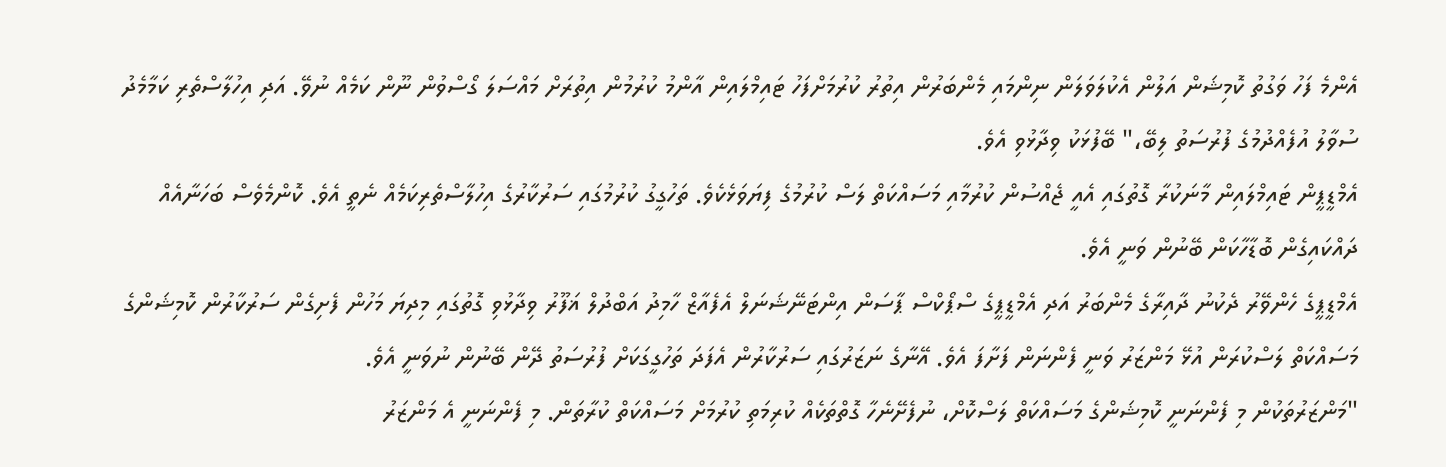އެންމެ ފަހު ވަގުތު ކޮމިޝަން އަލުން އެކުލަވަލަން ނިންމައި މެންބަރުން އިތުރު ކުރުމަށްފަހު ޓައިމްލައިން އާންމު ކުރުމުން އިތުރަށް މައްސަލަ ގޯސްވުން ނޫން ކަމެއް ނުވޭ. އަދި އިހުލާސްތެރި ކަމާމެދު ސުވާލު އުފެއްދުމުގެ ފުރުސަތު ލިބޭ،" ބޭފުޅަކު ވިދާޅުވި އެވެ.
އެމްޑީޕީން ޓައިމްލައިން މާނަކުރާ ގޮތުގައި އެއީ ޖެއްސުން ކުރުމާއި މަސައްކަތް ލަސް ކުރުމުގެ ފިޔަވަޅެކެވެ. ތަހުގީގު ކުރުމުގައި ސަރުކާރުގެ އިހުލާސްތެރިކަމެއް ނެތީ އެވެ. ކޮންމެވެސް ބަހަނާއެއް ދައްކައިގެން ބޮޑާހާކަން ބޭނުން ވަނީ އެވެ.
އެމްޑީޕީގެ ހެންވޭރު ދެކުނު ދާއިރާގެ މެންބަރު އަދި އެމްޑީޕީގެ ސްޕޯކްސް ޕާސަން އިންޓަނޭޝަނަލް އެފެއާޒް ހާމިދު އަބްދުލް ޣަފޫރު ވިދާޅުވި ގޮތުގައި މިދިޔަ މަހުން ފެށިގެން ސަރުކާރުން ކޮމިޝަންގެ މަސައްކަތް ލަސްކުރަން އުޅޭ މަންޒަރު ވަނީ ފެންނަން ފަށާފަ އެވެ. އޭނާގެ ނަޒަރުގައި ސަރުކާރުން އެފަދަ ތަހުގީގަކަށް ފުރުސަތު ދޭން ބޭނުން ނުވަނީ އެވެ.
"މަންޒަރުތަކުން މި ފެންނަނީ ކޮމިޝަންގެ މަސައްކަތް ލަސްކޮށް، ނުފެށޭނެހާ ގޮތްތަކެއް ކުރިމަތި ކުރުމަށް މަސައްކަތް ކުރާތަން. މި ފެންނަނީ އެ މަންޒަރު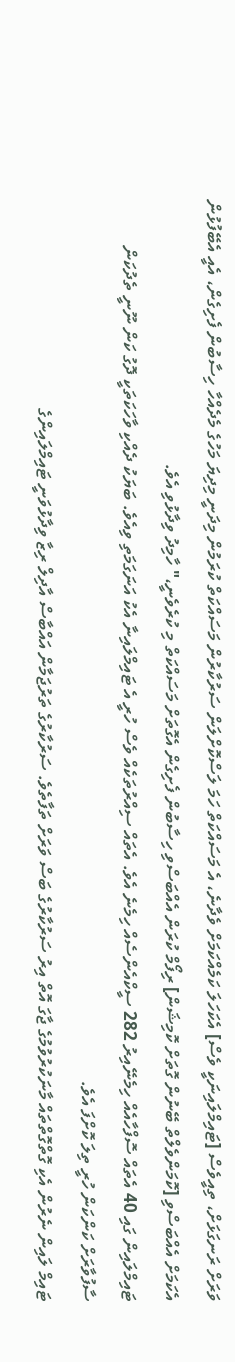ވަރަށް ރަނގަޅަށް، ތިއީވެސް [ޓައިމްލައިނަކީ ވެސް] އެކަހަލަ ކަމެއްކަމަށް ވެދާނެ، އެ މަސައްކަތް ހަމަ ލަސްކޮށްލަން ސަރުކާރުން މަސައްކަތް ކުރަމުން މިދަނީ މިދިޔަ މަހުގެ މެދެއްހާ ހިސާބުން ފެށިގެން، އެއީ އެބޭފުޅުން އެކަމަށް އެއްބަސްވި [ކޮމަންވެލްތް ބޭނުން ގޮތަށް ކޮމިޝަން] ރިފޯމް ކުރަން އެއްބަސްވި ހިސާބުން ފެށިގެން އެގޮތަށް މަސައްކަތް މި ކުރެވެނީ،" ހާމިދު ވިދާޅުވި އެވެ.
ޓައިމްލައިން ގައި 40 އެތައް ސޮފްހާއެއް ހިމެނޭއިރު 282 ސީކްއެންސެއް ހިމެނެ އެވެ. އެތައް ސިއްރުތަކެއް ވެސް ހުރީ އެ ޓައިމްލައިނާ އެކު އަނަގަމަތި ވިއެވެ. ބަޔަކު ދެއްކި ވާހަކަތަކީ ދޮގު ކަން ނޫނީ ތެދުކަން ސާފުވާރަށް ކަންކަން ހުރީ ތިލަ ކޮށްފަ އެވެ.
ޓައިމް ލައިން ނެރުން އެކި ގޮތްގޮތްތައް މާނަކުރުވުމުގެ ޖާގަ އޮތް އިރު ސަރުކާރުގެ ބަސް ވަރަށް ތަފާތެވެ. ސަރުކާރުގެ ތަރުޖަމާން އައްބާސް އާދިލް ރިޒާ ވިދާޅުވަނީ ޓައިމްލައިންގެ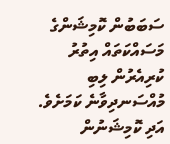ސަބަބުން ކޮމިޝަންގެ މަސައްކަތައް އިތުރު ކުރިއެރުން ލިބި މުއްސަނދިވާނެ ކަމަށެވެ. އަދި ކޮމިޝަނުން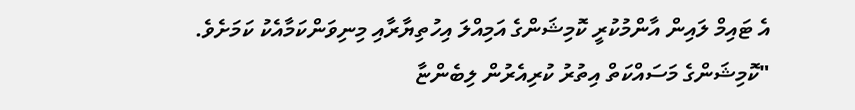އެ ޓައިމް ލައިން އާންމުކުރީ ކޮމިޝަންގެ އަމިއްލަ އިހުތިޔާރާއި މިނިވަންކަމާއެކު ކަމަށެވެ.
"ކޮމިޝަންގެ މަސައްކަތް އިތުރު ކުރިއެރުން ލިބެންޏާ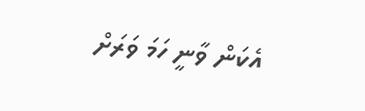އެކަން ވާނީ ހަމަ ވަރަށް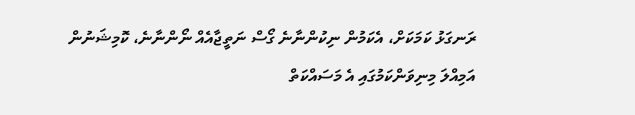ރަނގަޅު ކަމަކަށް، އެކަމުން ނިކުންނާނެ ގޯސް ނަތީޖާއެއް ނޯންނާނެ، ކޮމިޝަނުން އަމިއްލަ މިނިވަންކަމުގައި އެ މަސައްކަތް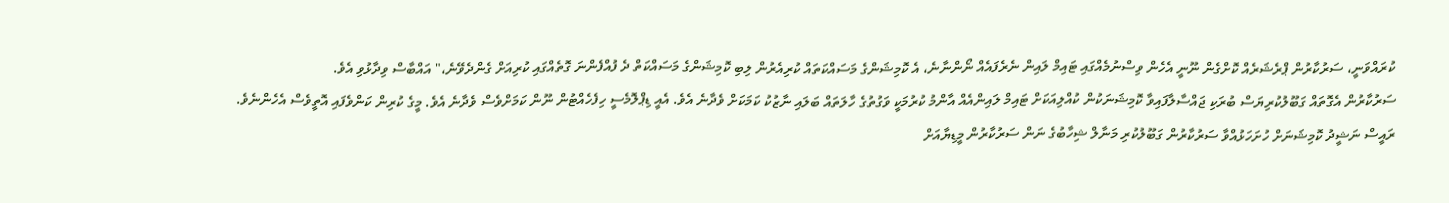ކުރައްވަނީ، ސަރުކާރުން ޕްރެޝަރެއް ކޮށްގެން ނޫނީ އެހެން ވިސްނުމެއްގައި ޓައިމް ލައިން ނެރެފައެއް ނޯންނާނެ، އެ ކޮމިޝަންގެ މަސައްކަތައް ކުރިއެރުން ލިބި ކޮމިޝަންގެ މަސައްކަތް ދެ ފުއްފެންނަ ގޮތެއްގައި ކުރިއަށް ގެންދެވޭނެ،" އައްބާސް ވިދާޅުވި އެވެ.
ސަރުކާރުން އެގޮތައް ގަބޫލުކުރިޔަސް ބުރަކި ޖައްސާލާފައިވާ ކޮމިޝަނަކުން ކުއްލިއަކަށް ޓައިމް ލައިންއެއް އާންމު ކުރުމަކީ ވަގުތުގެ ހާލަތައް ބަލައި ނާޒުކު ކަމަކަށް ވެދާނެ އެވެ. އެއީ ޑިޕްލޮމެސީ ހިފެހެއްޓުން ނޫން ކަމަށްވެސް ވެދާނެ އެވެ. މީގެ ކުރިން ކަންވެފައި އޮތީވެސް އެހެންނެވެ.
ރައީސް ނަޝީދު ކޮމިޝަނަށް ހުށަހަޅުއްވާ ސަރުކާރުން ގަބޫލުކުރި މަނާލް ޝިހާބުގެ ނަން ސަރުކާރުން މީޑިޔާއަށް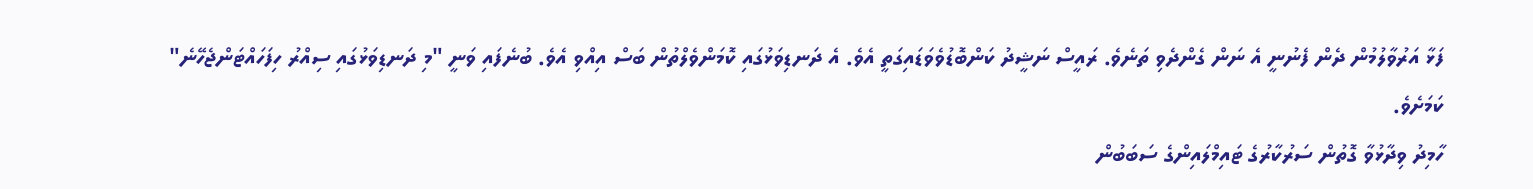ފަޅާ އަރުވާލުމުން ދެން ފެނުނީ އެ ނަން ގެންދެވި ތަނެވެ. ރައީސް ނަޝީދު ކަންބޮޑުވެވަޑައިގަތީ އެވެ. އެ ދަނޑިވަޅުގައި ކޮމަންވެލްތުން ބަސް އިއްވި އެވެ. ބުނެފައި ވަނީ "މި ދަނޑިވަޅުގައި ސިއްރު ހިފަހައްޓަންޖެހޭނެ" ކަމަށެވެ.
ހާމިދު ވިދާޅުވާ ގޮތުން ސަރުކާރުގެ ޓައިމްލައިންގެ ސަބަބުން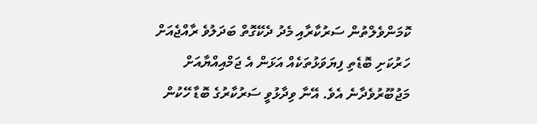ކޮމަންވެލްތުން ސަރުކާރާއި މެދު ދެކޭގޮތް ބަދަލުވެ ރާއްޖެއަށް ހަރުކަށި ބޮޑެތި ފިޔަވަޅުތަކެއް އަޅަން އެ ޖަމްއިއްޔާއަށް މަޖުބޫރުވެދާނެ އެވެ. އޭނާ ވިދާޅުވީ ސަރުކާރުގެ ބޮޑާ ހޭކުން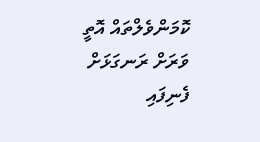ކޮމަންވެލްތައް އޮތީ ވަރަށް ރަނގަޅަށް ފެނިފައި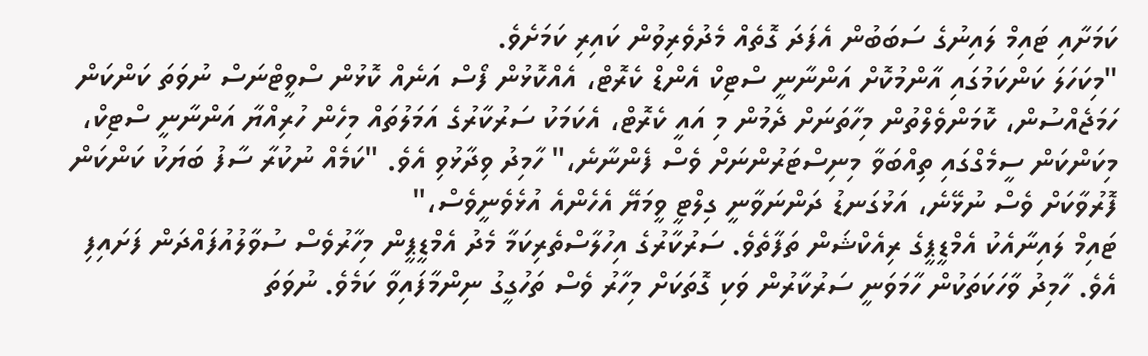ކަމަށާއި ޓައިމް ލައިނުގެ ސަބަބުން އެފަދަ ގޮތެއް މެދުވެރިވުން ކައިރި ކަމަށެވެ.
"މިކަހަލަ ކަންކަމުގައި އާންމުކޮށް އަންނާނީ ސްޓިކް އެންޑް ކެރޮޓް، އެއްކޮޅުން ފޯސް އަނެއް ކޮޅުން ސްވީޓްނަސް ނުވަތަ ކަންކަން ހަމަޖެއްސުން، ކޮމަންވެލްތުން މިހާތަނަށް ދެމުން މި އައީ ކެރޮޓް، އެކަމަކު ސަރުކާރުގެ އަމަލުތައް މިހެން ހުރިއްޔާ އަންނާނީ ސްޓިކް، މިކަންކަން ސީމެގްގައި ތިއްބަވާ މިނިސްޓަރުންނަށް ވެސް ފެންނާނެ،" ހާމިދު ވިދާޅުވި އެވެ. "ކަމެއް ނުކުރާ ސާފު ބަޔަކު ކަންކަން ފޮރުވާކަށް ވެސް ނުޅޭނެ، އަޅުގަނޑު ދަންނަވާނީ ގިލްޓީ ވީމަޔޭ އެހެންއެ އުޅެވެނީވެސް،"
ޓައިމް ލައިނާއެކު އެމްޑީޕީގެ ރިއެކްޝަން ތަފާތެވެ. ސަރުކާރުގެ އިހުލާސްތެރިކަމާ މެދު އެމްޑީޕީން މިހާރުވެސް ސުވާލުއުފައްދަން ފަށައިފި އެވެ. ހާމިދު ވާހަކަތަކުން ހާމަވަނީ ސަރުކާރުން ވަކި ގޮތަކަށް މިހާރު ވެސް ތަހުގީގު ނިންމާފައިވާ ކަމެވެ. ނުވަތަ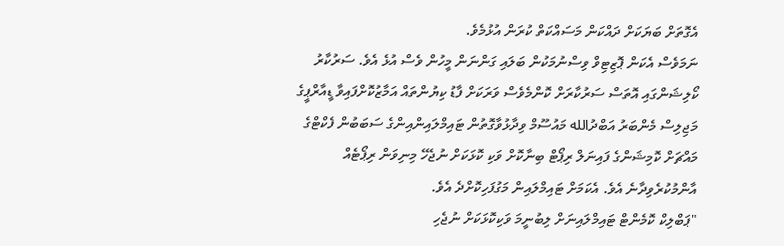އެގޮތަށް ބަޔަކަށް ދައްކަން މަސައްކަތް ކުރަން އުޅުމެވެ.
ނަމަވެސް އެކަން ޕޮޒިޓިވް ވިސްނުމަކުން ބަލައި ގަންނަން މީހުން ވެސް އުޅެ އެވެ. ސަރުކާރު ކޯލިޝަންގައި އޮތަސް ސަރުކާރަށް ކޮންމެވެސް ވަރަކަށް ފާޑު ކިޔުންތައް އަމާޒުކޮށްފައިވާ ޑީއާރްޕީގެ މަޖިލިސް މެންބަރު އަބްދުالله މައުސޫމް ވިދާޅުވާގޮތުން ޓައިމްލައިންއިންގެ ސަބަބުން ފެކްޓްގެ މައްޗަށް ކޮމިޝަންގެ ފައިނަލް ރިޕޯޓް ބިނާކޮށް ވަކި ކޮޅަކަށް ނުޖެހޭ މިނިވަން ރިޕޯޓެއް އާންމުކުރެވިދާނެ އެވެ. އެކަމަށް ޓައިމްލައިން މަގުފަހިކޮށްދެ އެވެ.
"ޕަބްލިކް ކޮމެންޓް ޓައިމްލައިނަށް ލިބުނީމަ ވަކިކޮޅަކަށް ނުޖެހި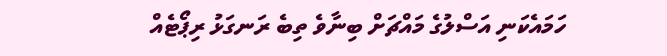ހަމައެކަނި އަސްލުގެ މައްޗަށް ބިނާވެ ތިބެ ރަނގަޅު ރިޕޯޓެއް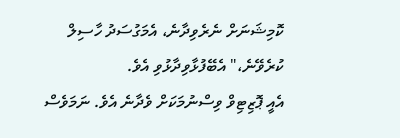ކޮމިޝަނަށް ނެރެވިދާނެ، އެމަގުސަދު ހާސިލް ކުރެވޭނެ،" އެބޭފުޅާވިދާޅުވި އެވެ.
އެއީ ޕޮޒިޓިވް ވިސްނުމަކަށް ވެދާނެ އެވެ. ނަމަވެސް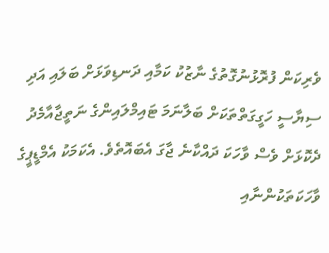ވެރިކަން ފުރޮޅުނުގޮތުގެ ނާޒުކު ކަމާއި ދަނޑިވަޅަށް ބަލައި އަދި ސިޔާސީ ހަގީގަތްތަކަށް ބަލާނަމަ ޓައިމްލައިންގެ ނަތީޖާއާމެދު ދެކޮޅަށް ވެސް ވާހަކަ ދައްކާނެ ޖާގަ އެބައޮތެވެ. އެކަމަކު އެމްޑީޕީގެ ވާހަކަތަކުންނާއި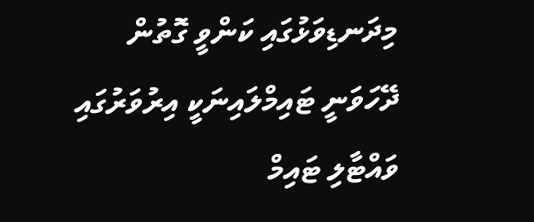މިދަނޑިވަޅުގައި ކަންވީ ގޮތުން ދޭހަވަނީ ޓައިމްލައިނަކީ އިރުވަރުގައި ވައްޓާލި ޓައިމް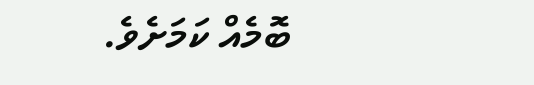ބޮމެއް ކަމަށެވެ.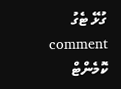ގުޅޭ ޓެގު
comment ކޮމެންޓް